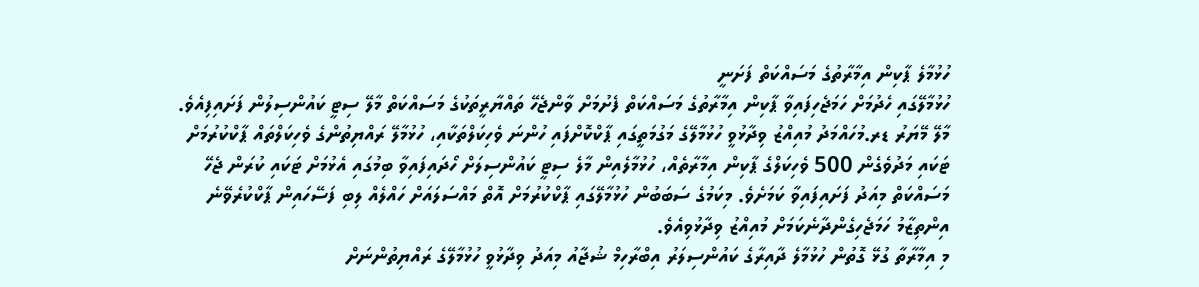ހުޅުމާލެ ޕާކިން އިމާރާތުގެ މަސައްކަތް ފަށަނީ
ހުޅުމާލޭގައި ހެދުމަށް ހަމަޖެހިފައިވާ ޕާކިން އިމާރާތުގެ މަސައްކަތް ފެށުމަށް ވާންޖެހޭ ތައްޔާރީތަކުގެ މަސައްކަތް މާލޭ ސިޓީ ކައުންސިލުން ފަށައިފިއެވެ.
މާލޭ މޭޔަރު ޑރ.މުހައްމަދު މުއިއްޒު ވިދާޅުވީ ހުޅުމާލޭގެ މަގުމަތީގައި ޕާކްކޮށްފައި ހުންނަ ވެހިކަލްތަކާއި، ހުޅުމާލޭ ރައްޔިތުންގެ ވެހިކަލްތައް ޕާކްކުރުމަށް ޓަކައި މަދުވެގެން 500 ވެހިކަލްގެ ޕާކިން އިމާރާތެއް، ހުޅުމާލެއިން މާލެ ސިޓީ ކައުންސިލަށް ހޯދައިފައިވާ ބިމުގައި އެޅުމަށް ޓަކައި ކުރަން ޖެހޭ މަސައްކަތް މިއަދު ފަށައިފައިވާ ކަމަށެވެ. މިކަމުގެ ސަބަބުން ހުޅުމާލޭގައި ޕާކްކުރުމަށް އޮތް މައްސަލައަށް ހައްލެއް ލިބި ފަސޭހައިން ޕާކްކުރެވޭނެ އިންތިޒާމު ހަމަޖެހިގެންދާނެކަމަށް މުއިއްޒު ވިދާޅުވިއެވެ.
މި އިމާރާތާ ގުޅޭ ގޮތުން ހުޅުމާލެ ދާއިރާގެ ކައުންސިލަރު އިބްރާހިމް ޝުޖާއު މިއަދު ވިދާޅުވީ ހުޅުމާލޭގެ ރައްޔިތުންނަށް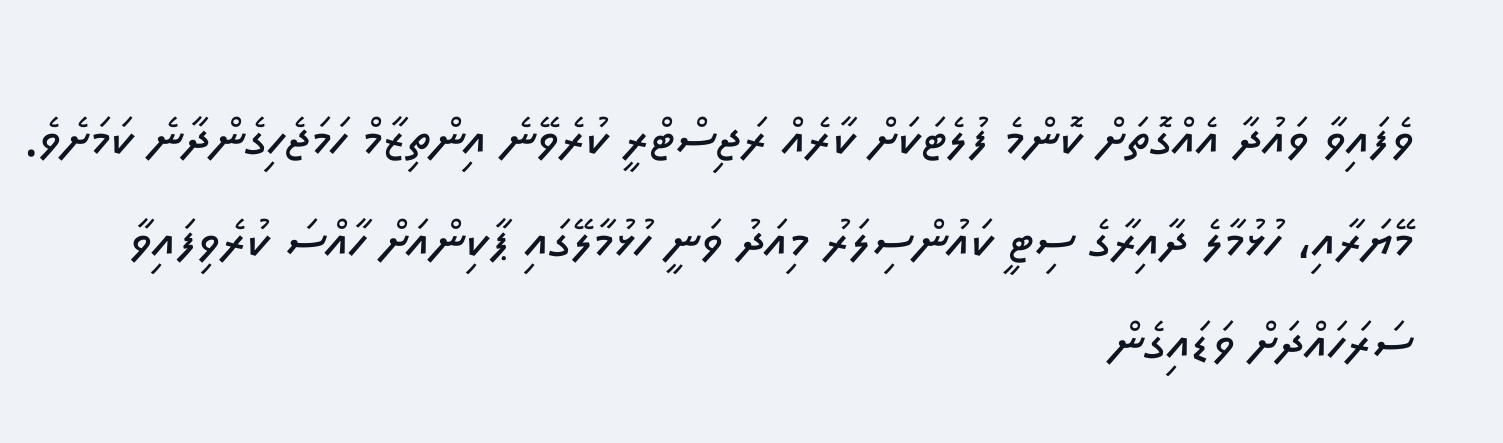ވެފައިވާ ވައުދާ އެއްގޮތަށް ކޮންމެ ފުލެޓަކަށް ކާރެއް ރަޖިސްޓްރީ ކުރެވޭނެ އިންތިޒާމް ހަމަޖެހިގެންދާނެ ކަމަށެވެ.
މޭޔަރާއި، ހުޅުމާލެ ދާއިރާގެ ސިޓީ ކައުންސިލަރު މިއަދު ވަނީ ހުޅުމާލޭގައި ޕާކިންއަށް ހާއްސަ ކުރެވިފައިވާ ސަރަހައްދަށް ވަޑައިގެން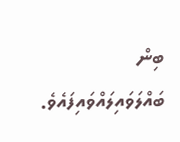ބިން ބައްލަވައިލައްވައިފައެވެ.